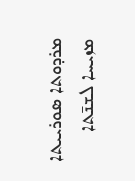ܡܪܕܘܬܐ ܣܘܪܝܝܬܐ ܡܙܝܚܐ ܠܫܢ̄ܬܐ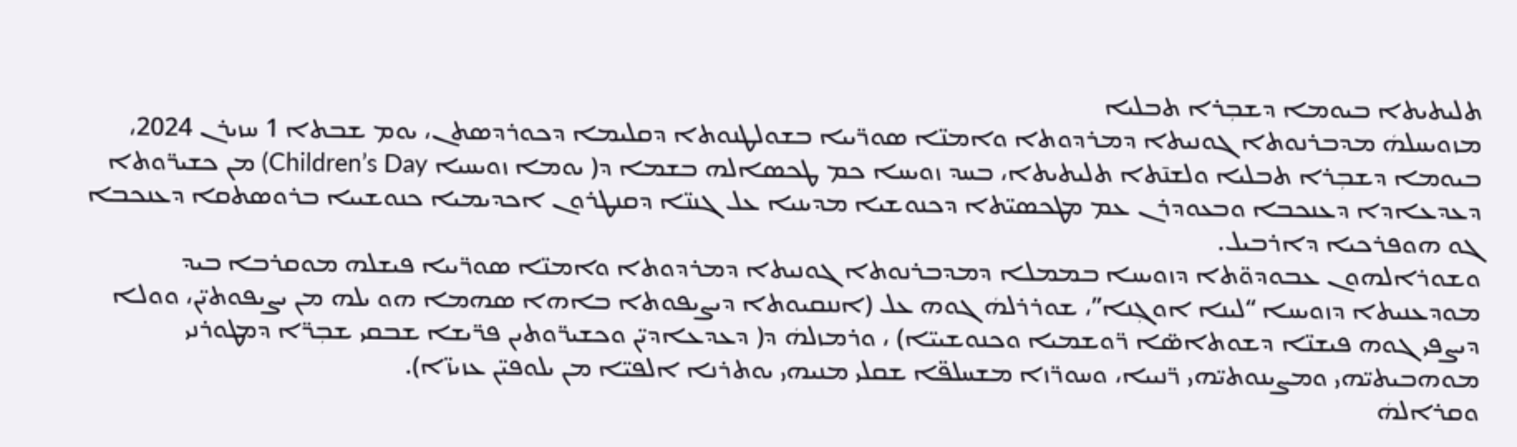ܬܠܝܬܝܬܐ ܒܝܘܡܐ ܕܫܒܼܪܐ ܬܒܠܝܐ
ܡܙܘܝܚܠܗܿ ܡܕܒܪܢܘܬܐ ܓܘܢܝܬܐ ܕܡܪܕܘܬܐ ܘܐܡܢ̈ܐ ܣܘܪ̈ܝܝܐ ܒܫܘܠܛܢܘܬܐ ܕܩܠܝܡܐ ܕܟܘܪܕܣܬܢ، ܝܘܡ ܫܒܬܐ 1 ܚܙܝܪܢ 2024، ܒܝܘܡܐ ܕܫܒܼܪܐ ܬܒܠܝܐ ܘܠܫܢ̄ܬܐ ܬܠܝܬܝܬܐ، ܒܚܕ ܙܘܝܚܐ ܟܡ ܛܟܣܐܠܗ ܒܫܡܐ ܕ( ܝܘܡܐ ܙܘܝܚܝܐ Children’s Day) ܡܢ ܟܫܝܪ̈ܘܬܐ ܕܥܕܥܐܕܐ ܕܥܢܟܒܐ ܘܒܥܘܕܪܢ ܥܡ ܡܛܟܣܝ̈ܬܐ ܕܟܢܘܫܝܐ ܡܕܝܢܝܐ ܥܠ ܓܢܢ̈ܐ ܕܩܢܛܪܘܢ ܐܟܕܝܡܝܐ ܟܢܘܫܝܝܐ ܒܪܘܣܬܩܐ ܕܥܢܟܒܐ ܓܘ ܗܘܦܪܟܝܐ ܕܐܪܒܝܠ.
ܘܫܘܪܐܠܗܘܢ ܥܒܘܕܘ̈ܬܐ ܕܙܘܝܚܐ ܒܡܡܠܐ ܕܡܕܒܪܢܘܬܐ ܓܘܢܝܬܐ ܕܡܪܕܘܬܐ ܘܐܡܢ̈ܐ ܣܘܪ̈ܝܝܐ ܦܝܫܠܗ ܡܘܩܪܒܐ ܒܝܕ ܡܘܕܥܢܝܬܐ ܕܙܘܝܚܐ “ܠܝܢܐ ܐܘܓܼܢܐ”، ܫܘܪܪܠܗܿ ܓܘܗ ܥܠ (ܐܢܢܩܝܘܬܐ ܕܝܨܝܦܘܬܐ ܒܐܗܐ ܣܗܡܐ ܗܘ ܝܠܗ ܡܢ ܝܨܝܦܘܬܝ̈ܢ، ܘܘܠܐ ܕܝܨܦܝ ܓܘܗ ܦܝܫܢ̈ܐ ܕܫܘܬܐܣ̈ܐ ܪ̈ܘܫܡܝܐ ܘܟܢܘܫܝܝ̈ܐ) ، ܘܪܡܙܠܗܿ ܕ( ܕܥܕܥܐܕܝ̈ܢ ܘܟܫܝܪ̈ܘܬܝܢ ܦܪ̈ܝܫܐ ܫܒܩܝ ܫܒܼܪ̈ܐ ܕܡܛܘܪܢܝ ܡܘܗܒܝܬܝ̈ܗܝ ܘܡܨܝܢܘܬܝ̈ܗܝ ܪ̈ܢܝܝܐ، ܘܚܘܪ̈ܙܐ ܡܫܚܠܦ̈ܐ ܫܩܠܝ ܡܢܝܗܝ ܝܘܬܪܢܐ ܐܠܦܝ̈ܐ ܡܢ ܝܠܘܦܝ̈ܢ ܥܙܝܙ̈ܐ).
ܘܩܪܐܠܗܿ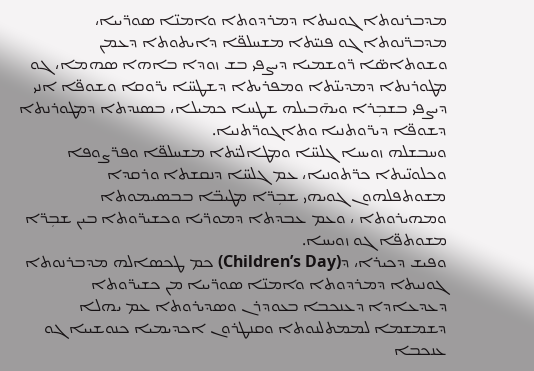ܡܕܒܪܢܘܬܐ ܓܘܢܝܬܐ ܕܡܪܕܘܬܐ ܘܐܡܢ̈ܐ ܣܘܪ̈ܝܝܐ، ܡܕܒܪ̈ܢܘܬܐ ܓܘ ܦܢܝ̈ܬܐ ܡܫܚܠܦ̈ܐ ܕܐܝܬܘܬܐ ܕܥܡܢ ܘܫܘܬܐܣ̈ܐ ܪ̈ܘܫܡܝܐ ܕܝܨܦܝ ܒܫ ܙܘܕܐ ܒܐܗܐ ܣܗܡܐ، ܓܘ ܡܛܘܪܢܬܐ ܕܡܕܝܢ̈ܬܐ ܘܡܦܪܝܬܐ ܕܫܛܚ̈ܐ ܝܪ̈ܘܩܐ ܘܫܘܦ̈ܐ ܐܢܝ ܕܝܨܦܝ ܒܫܒܼܪܐ ܘܝܗ̄ܒܝܠܗ ܫܛܚܐ ܟܡܝܠܐ، ܒܣܢܕܬܐ ܕܡܛܘܪܢܬܐ ܕܫܘܦ̈ܐ ܕܝܪ̈ܘܬܢܝܐ ܘܬܐܓܘܪ̈ܬܢܝܐ.
ܘܚܒܫܠܗ ܙܘܝܚܐ ܓܠܚ̈ܐ ܘܡܛܐܠܝ̈ܬܐ ܡܫܚܠܦ̈ܐ ܘܦܪ̈ܨܘܦܐ ܘܟܠܘܢ̈ܝܬܐ ܟܪ̈ܬܘܢܝܐ، ܥܡ ܓܠܚ̈ܐ ܕܢܩܫܬܐ ܘܪܩܕܐ ܡܫܘܬܦܠܗܘܢ ܓܘܝܗܝ ܫܒܼܪ̈ܐ ܡܛܝܒ̈ܐ ܒܒܣܝܡܘܬܐ ܘܡܗܝܪܘܬܐ ، ܘܥܡ ܥܒܕܬܐ ܕܡܘܪ̈ܝܐ ܘܟܫܝܪ̈ܘܬܐ ܒܝܢ ܫܒܼܪ̈ܐ ܡܫܘܬܦ̈ܐ ܓܘ ܙܘܝܚܐ.
ܘܦܝܫ ܕܟܝܪܐ، ܕ(Children’s Day) ܟܡ ܛܟܣܐܠܗ ܡܕܒܪܢܘܬܐ ܓܘܢܝܬܐ ܕܡܪܕܘܬܐ ܘܐܡܢ̈ܐ ܣܘܪ̈ܝܝܐ ܡܢ ܟܫܝܪ̈ܘܬܐ ܕܥܕܥܐܕܐ ܕܥܢܟܒܐ ܒܥܘܕܪܢ ܘܣܕܝܪܘܬܐ ܥܡ ܝܗܠܐ ܕܫܡܫܡܐ ܠܡܡܬܠܢܘܬܐ ܘܩܢܛܪܘܢ ܐܟܕܝܡܝܐ ܟܢܘܫܝܝܐ ܓܘ ܥܢܟܒܐ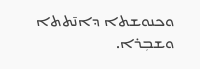ܘܟܢܘܫܬܐ ܕܐܢ̄ܬܬܐ ܘܫܒܼܪܐ.